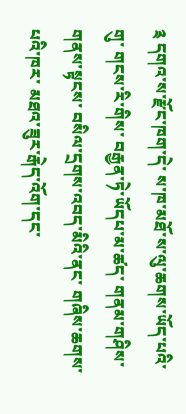༉ དགའ་ས་རྫོང་ཁག་དེ་ ས་ཁ་མཐོ་ས་ལུ་ཆགས་ཡོད་པའི་གུ་ གངས་རི་གིས་ བརྒྱན་ཏེ་ཡོདཔ་མ་ཚད་ གནམ་གཤིས་གནས་སྟངས་ བསིལ་དྲགས་འབད་མིའི་ནང་ གཞིས་ཆགས་པའི་ཁར་ མཐའ་ཟུར་རྒེད་འོག་དང་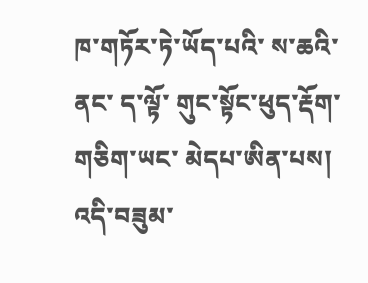ཁ་གཏོར་ཏེ་ཡོད་པའི་ ས་ཆའི་ནང་ ད་ལྟོ་ གུང་སྟོང་ཕུད་རྡོག་གཅིག་ཡང་ མེདཔ་ཨིན་པས།
འདི་བཟུམ་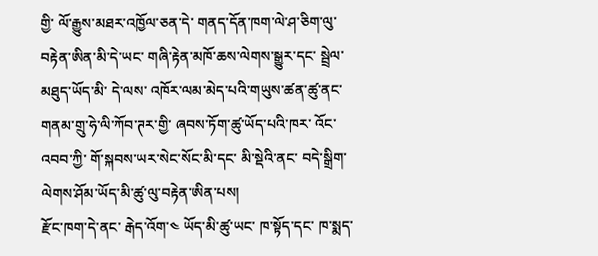གྱི་ ལོ་རྒྱུས་མཐར་འཁྱོལ་ཅན་དེ་ གནད་དོན་ཁག་ལེ་ཤ་ཅིག་ལུ་བརྟེན་ཨིན་མི་དེ་ཡང་ གཞི་རྟེན་མཁོ་ཆས་ལེགས་སྒྱུར་དང་ སྦྲེལ་མཐུད་ཡོད་མི་ དེ་ལས་ འཁོར་ལམ་མེད་པའི་གཡུས་ཚན་ཚུ་ནང་ གནམ་གྲུ་ཧེ་ལི་ཀོབ་ཊར་གྱི་ ཞབས་ཏོག་ཚུ་ཡོད་པའི་ཁར་ འོང་འབབ་ཀྱི་ གོ་སྐབས་ཡར་སེང་སོང་མི་དང་ མི་སྡེའི་ནང་ བདེ་སྒྲིག་ལེགས་ཤོམ་ཡོད་མི་ཚུ་ལུ་བརྟེན་ཨིན་པས།
རྫོང་ཁག་དེ་ནང་ རྒེད་འོག་༤ ཡོད་མི་ཚུ་ཡང་ ཁ་སྟོད་དང་ ཁ་སྨད་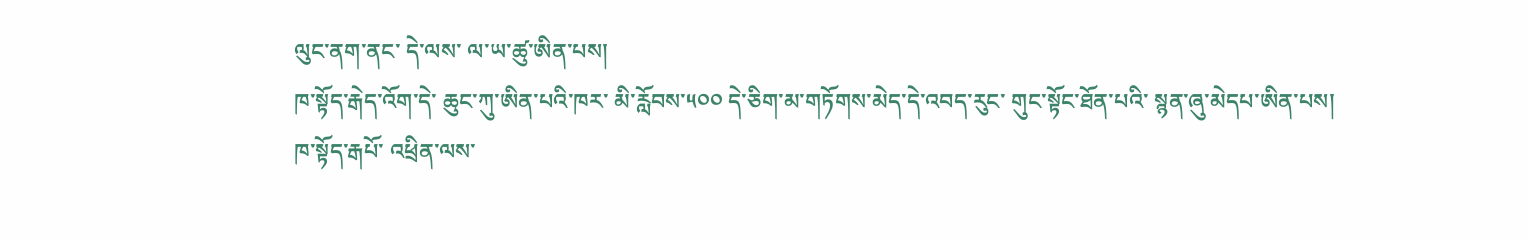ལུང་ནག་ནང་ དེ་ལས་ ལ་ཡ་ཚུ་ཨིན་པས།
ཁ་སྟོད་རྒེད་འོག་དེ་ ཆུང་ཀུ་ཨིན་པའི་ཁར་ མི་རློབས་༥༠༠ དེ་ཅིག་མ་གཏོགས་མེད་དེ་འབད་རུང་ གུང་སྟོང་ཐོན་པའི་ སྙན་ཞུ་མེདཔ་ཨིན་པས།
ཁ་སྟོད་རྒཔོ་ འཕྲིན་ལས་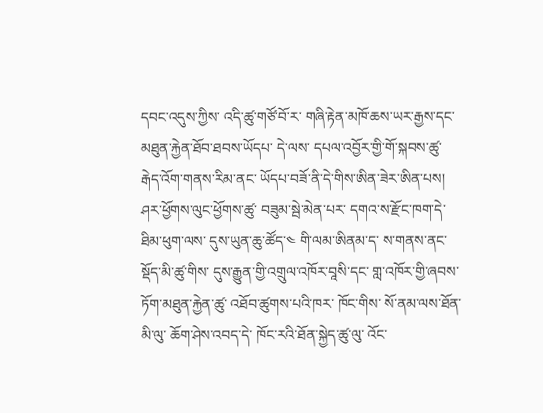དབང་འདུས་ཀྱིས་ འདི་ཚུ་གཙོ་བོ་ར་ གཞི་རྟེན་མཁོ་ཆས་ཡར་རྒྱས་དང་ མཐུན་རྐྱེན་ཐོབ་ཐབས་ཡོདཔ་ དེ་ལས་ དཔལ་འབྱོར་གྱི་གོ་སྐབས་ཚུ་ རྒེད་འོག་གནས་རིམ་ནང་ ཡོདཔ་བཟོ་ནི་དེ་གིས་ཨིན་ཟེར་ཨིན་པས།
ཤར་ཕྱོགས་ལུང་ཕྱོགས་ཚུ་ བཟུམ་སྦེ་མེན་པར་ དགའ་ས་རྫོང་ཁག་དེ་ ཐིམ་ཕུག་ལས་ དུས་ཡུན་ཆུ་ཚོད་༤ གི་ལམ་ཨིནམ་ད་ ས་གནས་ནང་སྡོད་མི་ཚུ་གིས་ དུས་རྒྱུན་གྱི་འགྲུལ་འཁོར་བཱསི་དང་ གླ་འཁོར་གྱི་ཞབས་ཏོག་མཐུན་རྐྱེན་ཚུ་ འཐོབ་ཚུགས་པའི་ཁར་ ཁོང་གིས་ སོ་ནམ་ལས་ཐོན་མི་ལུ་ ཆོག་ཤེས་འབད་དེ་ ཁོང་རའི་ཐོན་སྐྱེད་ཚུ་ལུ་ འོང་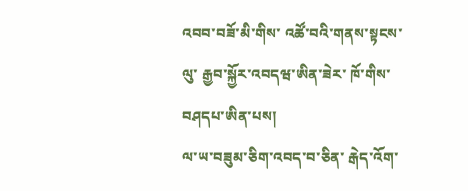འབབ་བཟོ་མི་གིས་ འཚོ་བའི་གནས་སྟངས་ལུ་ རྒྱབ་སྐྱོར་འབདཝ་ཨིན་ཟེར་ ཁོ་གིས་བཤདཔ་ཨིན་པས།
ལ་ཡ་བཟུམ་ཅིག་འབད་བ་ཅིན་ རྒེད་འོག་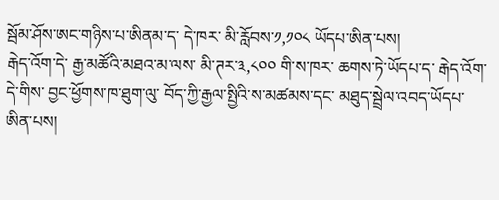སྦོམ་ཤོས་ཨང་གཉིས་པ་ཨིནམ་ད་ དེ་ཁར་ མི་རློབས་༡,༡༠༨ ཡོདཔ་ཨིན་པས།
རྒེད་འོག་དེ་ རྒྱ་མཚོའི་མཐའ་མ་ལས་ མི་ཊར་༣,༨༠༠ གི་ས་ཁར་ ཆགས་ཏེ་ཡོདཔ་ད་ རྒེད་འོག་དེ་གིས་ བྱང་ཕྱོགས་ཁ་ཐུག་ལུ་ བོད་ཀྱི་རྒྱལ་སྤྱིའི་ས་མཚམས་དང་ མཐུད་སྦྲེལ་འབད་ཡོདཔ་ཨིན་པས།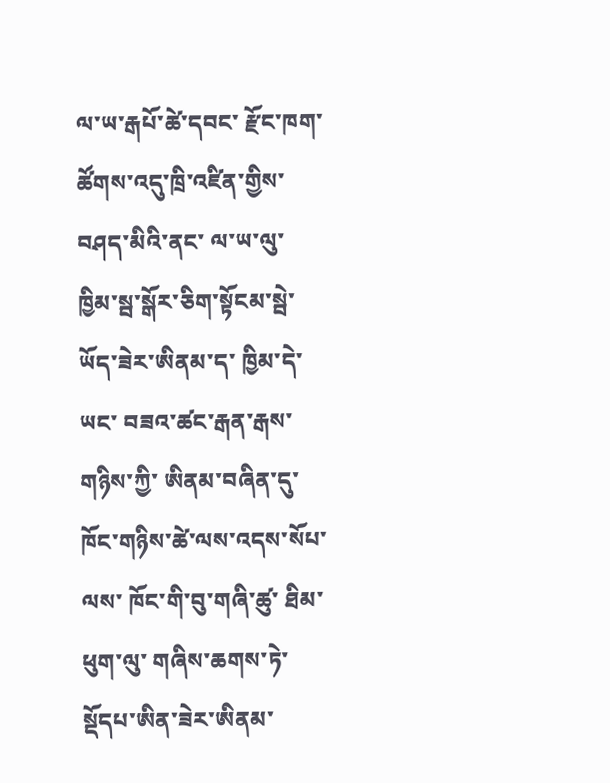ལ་ཡ་རྒཔོ་ཚེ་དབང་ རྫོང་ཁག་ཚོགས་འདུ་ཁྲི་འཛིན་གྱིས་ བཤད་མིའི་ནང་ ལ་ཡ་ལུ་ ཁྱིམ་སྦ་སྒོར་ཅིག་སྟོངམ་སྦེ་ ཡོད་ཟེར་ཨིནམ་ད་ ཁྱིམ་དེ་ཡང་ བཟའ་ཚང་རྒན་རྒས་གཉིས་ཀྱི་ ཨིནམ་བཞིན་དུ་ ཁོང་གཉིས་ཚེ་ལས་འདས་སོཔ་ལས་ ཁོང་གི་བུ་གཞི་ཚུ་ ཐིམ་ཕུག་ལུ་ གཞིས་ཆགས་ཏེ་ སྡོདཔ་ཨིན་ཟེར་ཨིནམ་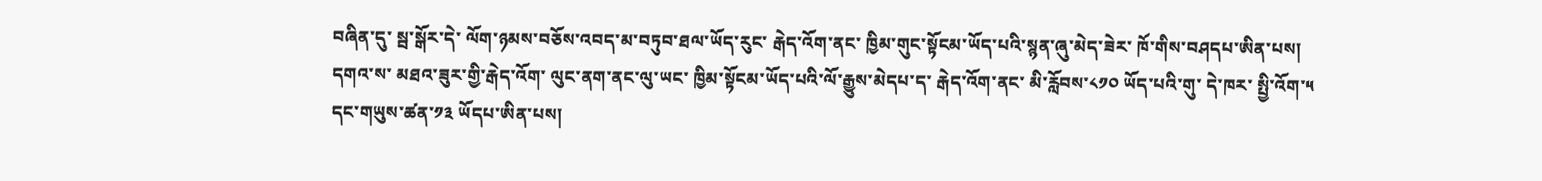བཞིན་དུ་ སྦ་སྒོར་དེ་ ལོག་ཉམས་བཅོས་འབད་མ་བཏུབ་ཐལ་ཡོད་རུང་ རྒེད་འོག་ནང་ ཁྱིམ་གུང་སྟོངམ་ཡོད་པའི་སྙན་ཞུ་མེད་ཟེར་ ཁོ་གིས་བཤདཔ་ཨིན་པས།
དགའ་ས་ མཐའ་ཟུར་གྱི་རྒེད་འོག་ ལུང་ནག་ནང་ལུ་ཡང་ ཁྱིམ་སྟོངམ་ཡོད་པའི་ལོ་རྒྱུས་མེདཔ་ད་ རྒེད་འོག་ནང་ མི་རློབས་༨༡༠ ཡོད་པའི་གུ་ དེ་ཁར་ སྤྱི་འོག་༥ དང་གཡུས་ཚན་༡༣ ཡོདཔ་ཨིན་པས།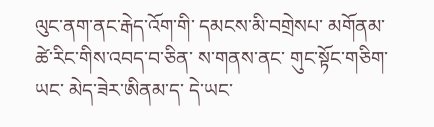ལུང་ནག་ནང་རྒེད་འོག་གི་ དམངས་མི་བགྲེསཔ་ མགོནམ་ཚེ་རིང་གིས་འབད་བ་ཅིན་ ས་གནས་ནང་ གུང་སྟོང་གཅིག་ཡང་ མེད་ཟེར་ཨིནམ་ད་ དེ་ཡང་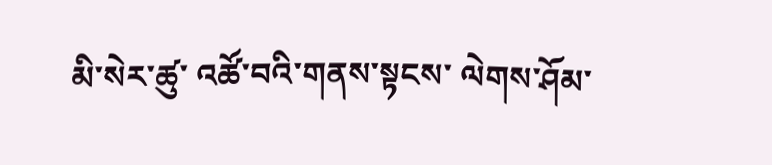མི་སེར་ཚུ་ འཚོ་བའི་གནས་སྟངས་ ལེགས་ཤོམ་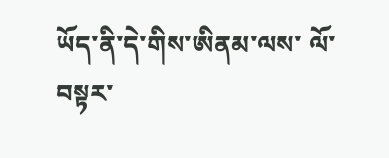ཡོད་ནི་དེ་གིས་ཨིནམ་ལས་ ལོ་བསྟར་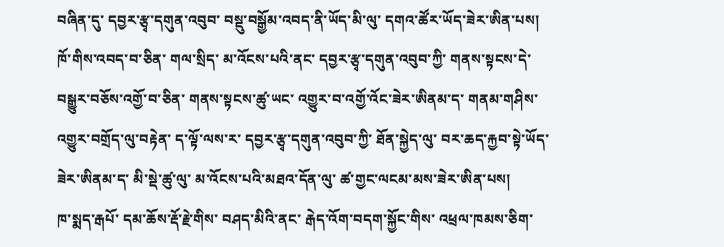བཞིན་དུ་ དབྱར་རྩྭ་དགུན་འབུབ་ བསྡུ་བསྒྱོམ་འབད་ནི་ཡོད་མི་ལུ་ དགའ་ཚོར་ཡོད་ཟེར་ཨིན་པས།
ཁོ་གིས་འབད་བ་ཅིན་ གལ་སྲིད་ མ་འོངས་པའི་ནང་ དབྱར་རྩྭ་དགུན་འབུབ་ཀྱི་ གནས་སྟངས་དེ་ བསྒྱུར་བཅོས་འགྱོ་བ་ཅིན་ གནས་སྟངས་ཚུ་ཡང་ འགྱུར་བ་འགྱོ་འོང་ཟེར་ཨིནམ་ད་ གནམ་གཤིས་འགྱུར་བགྲོད་ལུ་བརྟེན་ ད་ལྟོ་ལས་ར་ དབྱར་རྩྭ་དགུན་འབུབ་ཀྱི་ ཐོན་སྐྱེད་ལུ་ བར་ཆད་རྐྱབ་སྟེ་ཡོད་ཟེར་ཨིནམ་ད་ མི་སྡེ་ཚུ་ལུ་ མ་འོངས་པའི་མཐའ་དོན་ལུ་ ཚ་གྱང་ལངམ་མས་ཟེར་ཨིན་པས།
ཁ་སྨད་རྒཔོ་ དམ་ཆོས་རྡོ་རྗེ་གིས་ བཤད་མིའི་ནང་ རྒེད་འོག་བདག་སྐྱོང་གིས་ འཕྲལ་ཁམས་ཅིག་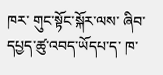ཁར་ གུང་སྟོང་སྐོར་ལས་ ཞིབ་དཔྱད་ཚུ་འབད་ཡོདཔ་ད་ ཁ་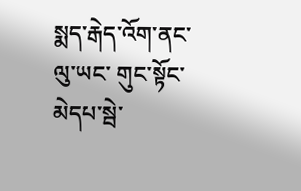སྨད་རྒེད་འོག་ནང་ལུ་ཡང་ གུང་སྟོང་མེདཔ་སྦེ་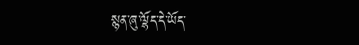སྙན་ཞུ་ལྷོད་དེ་ཡོད་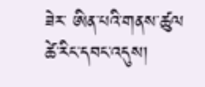ཟེར་ ཨིན་པའི་གནས་ཚུལ
ཚེ་རིང་དབང་འདུས།